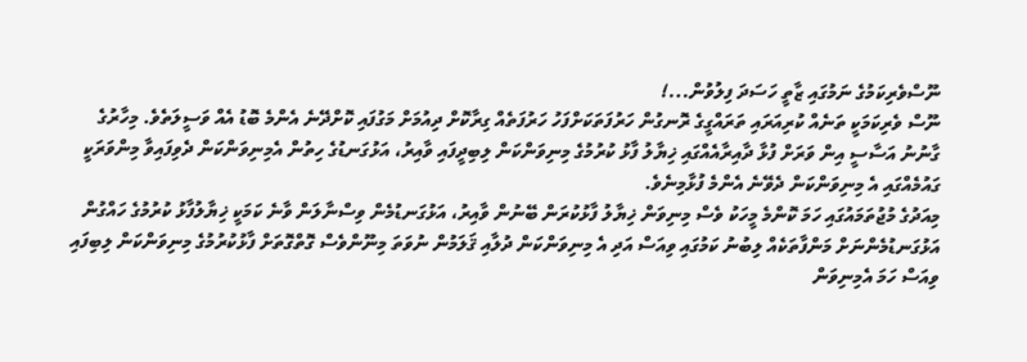ނޫސްވެރިކަމުގެ ނަމުގައި ޒާތީ ހަސަދަ ފިލުވުން...!
ނޫސް ވެރިކަމަކީ ތަނެއް ކުރިއަރައި ތަރައްގީގެ ރޮނގުން ހަރުފަތަކަށްފަހު ހަރުފަތެއް ގިރާކޮށް ދިއުމަށް މަގުފައި ކޮށްދޭނެ އެންމެ ބޮޑު އެއް ވަސީލަތެވެ. މިހާރުގެ ގާނުނު އަސާސީ އިން ވަރަށް ފުޅާ ދާއިރާއެއްގައި ޚިޔާލު ފާޅު ކުރުމުގެ މިނިވަންކަން ލިބިދީފައި ވާއިރު، އަޅުގަނޑުގެ ހިތުން އެމިނިވަންކަން ދެވިފައިވާ މިންވަރަކީ ގައުމެއްގައި އެ މިނިވަންކަން ދެވޭނެ އެންމެ ފުޅާމިނެވެ.
މިއަދުގެ މުޖުތަމައުގައި ހަމަ ކޮންމެ މީހަކު ވެސް މިނިވަން ޚިޔާލު ފާޅުކުރަން ބޭނުން ވާއިރު، އަޅުގަނޑުމެން ވިސްނާލަން ވާނެ ކަމަކީ ޚިޔާލުފާޅު ކުރުމުގެ ހައްގުން އަޅުގަނޑުމެންނަށް މަންފާތަކެއް ލިބުނު ކަމުގައި ވިއަސް އަދި އެ މިނިވަންކަން ދުލާއި ޤަލަމުން ނުވަތަ މިނޫންވެސް ގޮތްގޮތަށް ފާޅުކުރުމުގެ މިނިވަންކަން ލިބިފައި ވިއަސް ހަމަ އެމިނިވަން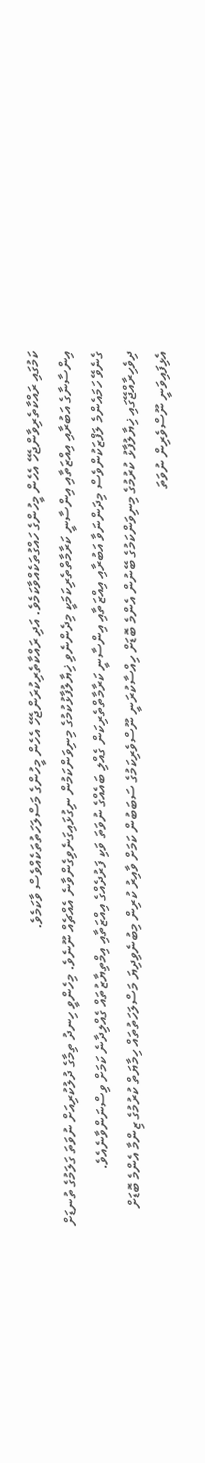ކަމުގައި ރައްކާތެރިވާންޖެހޭ އެހެން މީހުންގެ ހައްގުތަކެއްވާކަމެވެ. އަދި ރައްކާތެރިކުރަންޖެހޭ އެހެން މީހުންގެ މަސްލަހަތުތަކެއްވެސް ވާކަމެވެ.
އިންސާނާގެ އަބުރާއި އިއްޒަތާއި އިންސާނީ ކަރާމާތްތެރިކަމަކީ މިދެންނެވި ޚިޔާލުފާޅުކުމުގެ މިނިވަންކަމުން ނިގުޅައިގަނެވިގެންވާނެ އެއްޗެއް ނޫނެވެ. މިހެންވީ ހިނދު ތިމާގެ ދުލުކުރިއަށް ނުވަތަ ގަލަމުގެ ތުނޑަށް ގެނެވޭ ހަމައެންމެ ލަފްޒަކުންވެސް މިދަންނަވާ އަބުރާއި އިއްޒަތާއި އިންސާނީ ކަރާމާތްތެރިކަން ގެއްލި ބައެއްގެ ނުވަތަ ވަކި ފަރުދެއްގެ އިއްޒަތާއި އިމްތިޔާޒުތައް ގެއްލިދާނެ ކަމަށް ވިސްނަންވާނެއެވެ.
ދިވެހިރާއްޖޭގައި ޚިޔާލުފާޅު ކުރުމުގެ މިނިވަންކަމުގެ ބޭނުން އެންމެ ބޮޑަށް ހިއްސާކުރަނީ ނޫސްވެރިކަމުގެ ސަބަބުން ކަމަށް ވާއިރު ކުރިން މިބުނެވިދިޔަ މަސްލަހަތުތައް ހިމާޔަތް ކުރުމުގެ ޒިންމާ އެންމެ ބޮޑަށް އެޅިފައިވަނީ ނޫސްވެރިން ނުވަތަ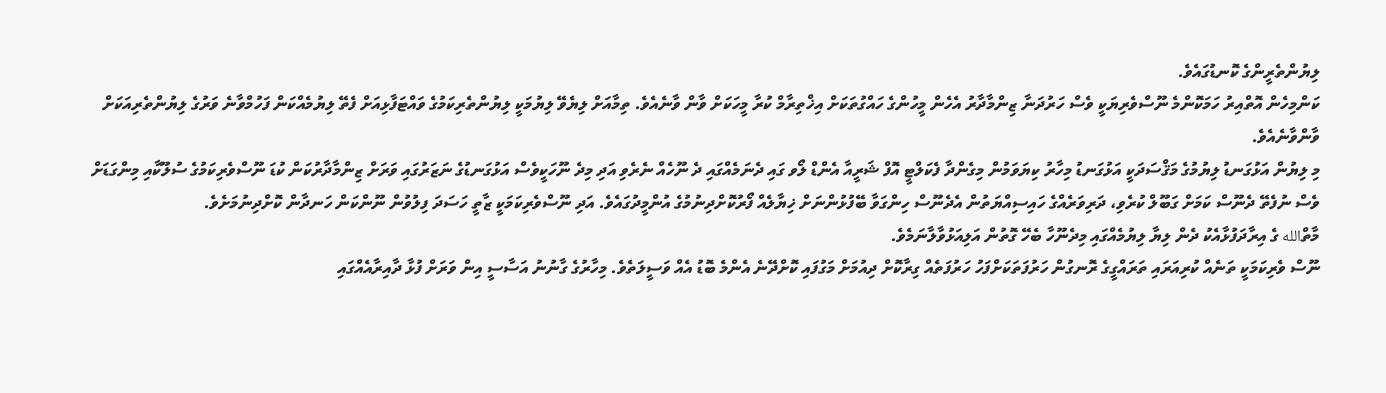ލިޔުންތެރީންގެ ކޮނޑުގައެވެ.
ކަންމިހެން އޮތްއިރު ހަމަކޮންމެ ނޫސްވެރިޔަކީ ވެސް ހަރުދަނާ ޒިންމާދާރު އެހެން މީހުންގެ ހައްގުތަކަށް އިޚްތިރާމް ކުރާ މީހަކަށް ވާން ވާނެއެވެ. ތިމާއަށް ލިޔެވޭ ލިޔުމަކީ ލިޔުންތެރިކަމުގެ ވައްޓަފާޅިއަށް ފެތޭ ލިޔުމެއްކަން ފަހުމްވާނެ ވަރުގެ ލިޔުންތެރިއަކަށް ވާންވާނެއެވެ.
މި ލިޔުން އަޅުގަނޑު ލިޔުމުގެ މަޤްސަދަކީ އަޅުގަނޑު މިހާރު ކިޔަވަމުން މިގެންދާ ފެކަލްޓީ އޮފް ޝަރީއާ އެންޑް ލޯވ ގައި ދެނަމެއްގައި ދެ ނޫހެއް ނެރެވި އަދި މިދެ ނޫހަކީވެސް އަޅުގަނޑުގެ ނަޒަރުގައި ވަރަށް ޒިންމާދާރުކަން ކުޑަ ނޫސްވެރިކަމުގެ ސުލޫކާއި މިންގަޑަށް ވެސް ނުފެތޭ ދެނޫސް ކަމަށް ގަބޫލް ކުރެވި، ދަރިވަރެއްގެ ހައިސިއްޔަތުން އެދެނޫސް ހިންގަވާ ބޭފުޅުންނަށް ޚިޔާލެއް ފޯރުކޮށްދިނުމުގެ އުންމީދުގައެވެ. އަދި ނޫސްވެރިކަމަކީ ޒާތީ ހަސަދަ ފިލުވުން ނޫންކަން ހަނދާން ކޮށްދިނުމަށެވެ.
މާތްالله ގެ އިރާދަފުޅާއެކު ދެން ލިޔާ ލިޔުމެއްގައި މިދެނޫހާ ބެހޭ ގޮތުން އަލިއަޅުވާލާނަމެވެ.
ނޫސް ވެރިކަމަކީ ތަނެއް ކުރިއަރައި ތަރައްގީގެ ރޮނގުން ހަރުފަތަކަށްފަހު ހަރުފަތެއް ގިރާކޮށް ދިއުމަށް މަގުފައި ކޮށްދޭނެ އެންމެ ބޮޑު އެއް ވަސީލަތެވެ. މިހާރުގެ ގާނުނު އަސާސީ އިން ވަރަށް ފުޅާ ދާއިރާއެއްގައި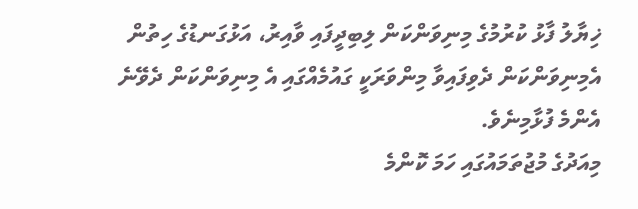ޚިޔާލު ފާޅު ކުރުމުގެ މިނިވަންކަން ލިބިދީފައި ވާއިރު، އަޅުގަނޑުގެ ހިތުން އެމިނިވަންކަން ދެވިފައިވާ މިންވަރަކީ ގައުމެއްގައި އެ މިނިވަންކަން ދެވޭނެ އެންމެ ފުޅާމިނެވެ.
މިއަދުގެ މުޖުތަމައުގައި ހަމަ ކޮންމެ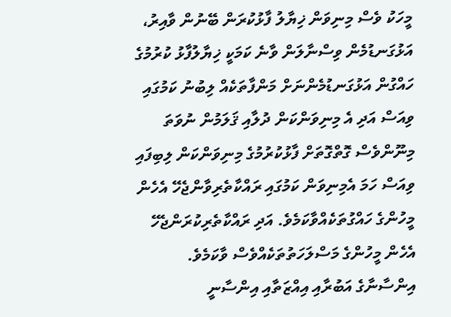މީހަކު ވެސް މިނިވަން ޚިޔާލު ފާޅުކުރަން ބޭނުން ވާއިރު، އަޅުގަނޑުމެން ވިސްނާލަން ވާނެ ކަމަކީ ޚިޔާލުފާޅު ކުރުމުގެ ހައްގުން އަޅުގަނޑުމެންނަށް މަންފާތަކެއް ލިބުނު ކަމުގައި ވިއަސް އަދި އެ މިނިވަންކަން ދުލާއި ޤަލަމުން ނުވަތަ މިނޫންވެސް ގޮތްގޮތަށް ފާޅުކުރުމުގެ މިނިވަންކަން ލިބިފައި ވިއަސް ހަމަ އެމިނިވަން ކަމުގައި ރައްކާތެރިވާންޖެހޭ އެހެން މީހުންގެ ހައްގުތަކެއްވާކަމެވެ. އަދި ރައްކާތެރިކުރަންޖެހޭ އެހެން މީހުންގެ މަސްލަހަތުތަކެއްވެސް ވާކަމެވެ.
އިންސާނާގެ އަބުރާއި އިއްޒަތާއި އިންސާނީ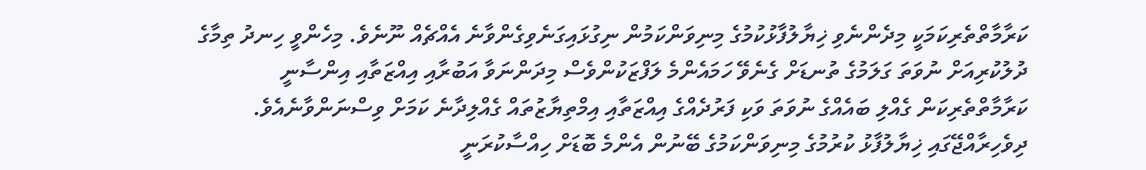ކަރާމާތްތެރިކަމަކީ މިދެންނެވި ޚިޔާލުފާޅުކުމުގެ މިނިވަންކަމުން ނިގުޅައިގަނެވިގެންވާނެ އެއްޗެއް ނޫނެވެ. މިހެންވީ ހިނދު ތިމާގެ ދުލުކުރިއަށް ނުވަތަ ގަލަމުގެ ތުނޑަށް ގެނެވޭ ހަމައެންމެ ލަފްޒަކުންވެސް މިދަންނަވާ އަބުރާއި އިއްޒަތާއި އިންސާނީ ކަރާމާތްތެރިކަން ގެއްލި ބައެއްގެ ނުވަތަ ވަކި ފަރުދެއްގެ އިއްޒަތާއި އިމްތިޔާޒުތައް ގެއްލިދާނެ ކަމަށް ވިސްނަންވާނެއެވެ.
ދިވެހިރާއްޖޭގައި ޚިޔާލުފާޅު ކުރުމުގެ މިނިވަންކަމުގެ ބޭނުން އެންމެ ބޮޑަށް ހިއްސާކުރަނީ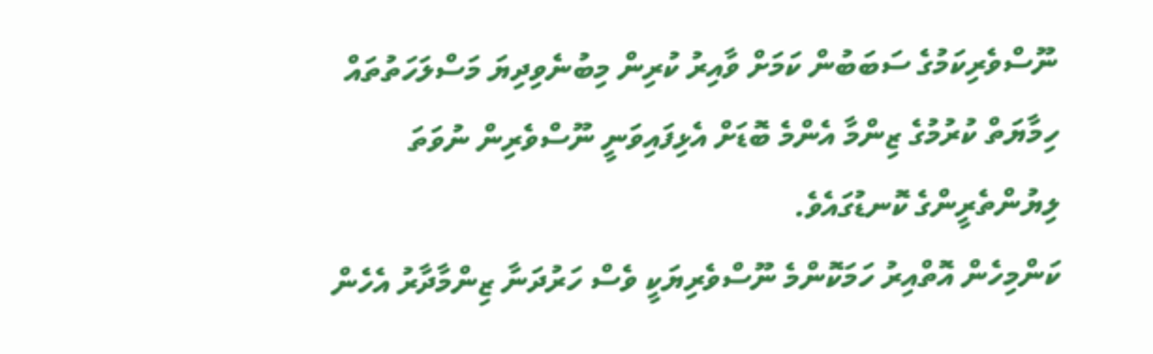ނޫސްވެރިކަމުގެ ސަބަބުން ކަމަށް ވާއިރު ކުރިން މިބުނެވިދިޔަ މަސްލަހަތުތައް ހިމާޔަތް ކުރުމުގެ ޒިންމާ އެންމެ ބޮޑަށް އެޅިފައިވަނީ ނޫސްވެރިން ނުވަތަ ލިޔުންތެރީންގެ ކޮނޑުގައެވެ.
ކަންމިހެން އޮތްއިރު ހަމަކޮންމެ ނޫސްވެރިޔަކީ ވެސް ހަރުދަނާ ޒިންމާދާރު އެހެން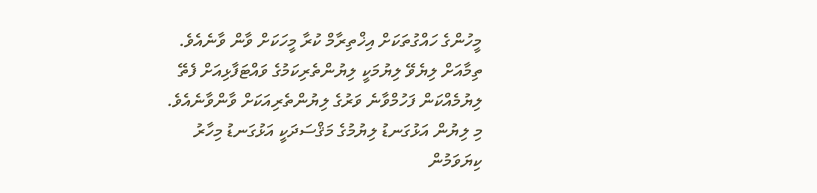މީހުންގެ ހައްގުތަކަށް އިޚްތިރާމް ކުރާ މީހަކަށް ވާން ވާނެއެވެ. ތިމާއަށް ލިޔެވޭ ލިޔުމަކީ ލިޔުންތެރިކަމުގެ ވައްޓަފާޅިއަށް ފެތޭ ލިޔުމެއްކަން ފަހުމްވާނެ ވަރުގެ ލިޔުންތެރިއަކަށް ވާންވާނެއެވެ.
މި ލިޔުން އަޅުގަނޑު ލިޔުމުގެ މަޤްސަދަކީ އަޅުގަނޑު މިހާރު ކިޔަވަމުން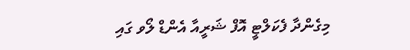މިގެންދާ ފެކަލްޓީ އޮފް ޝަރީއާ އެންޑް ލޯވ ގައި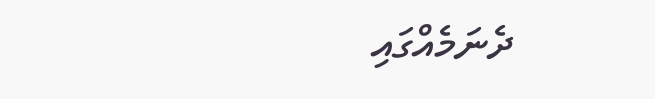ދެނަމެއްގައި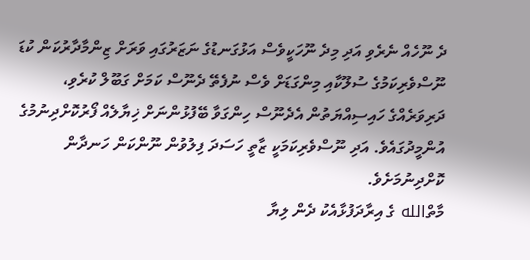ދެ ނޫހެއް ނެރެވި އަދި މިދެ ނޫހަކީވެސް އަޅުގަނޑުގެ ނަޒަރުގައި ވަރަށް ޒިންމާދާރުކަން ކުޑަ ނޫސްވެރިކަމުގެ ސުލޫކާއި މިންގަޑަށް ވެސް ނުފެތޭ ދެނޫސް ކަމަށް ގަބޫލް ކުރެވި، ދަރިވަރެއްގެ ހައިސިއްޔަތުން އެދެނޫސް ހިންގަވާ ބޭފުޅުންނަށް ޚިޔާލެއް ފޯރުކޮށްދިނުމުގެ އުންމީދުގައެވެ. އަދި ނޫސްވެރިކަމަކީ ޒާތީ ހަސަދަ ފިލުވުން ނޫންކަން ހަނދާން ކޮށްދިނުމަށެވެ.
މާތްالله ގެ އިރާދަފުޅާއެކު ދެން ލިޔާ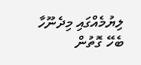ލިޔުމެއްގައި މިދެނޫހާ ބެހޭ ގޮތުން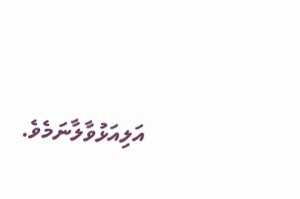އަލިއަޅުވާލާނަމެވެ.